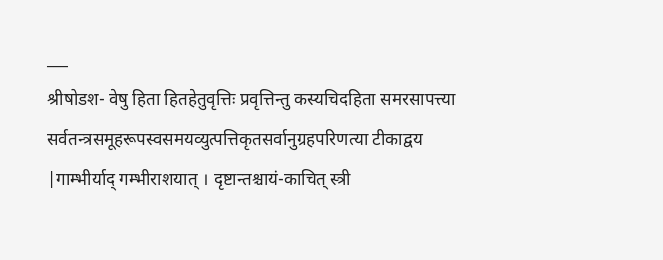___
श्रीषोडश- वेषु हिता हितहेतुवृत्तिः प्रवृत्तिन्तु कस्यचिदहिता समरसापत्त्या सर्वतन्त्रसमूहरूपस्वसमयव्युत्पत्तिकृतसर्वानुग्रहपरिणत्या टीकाद्वय
|गाम्भीर्याद् गम्भीराशयात् । दृष्टान्तश्चायं-काचित् स्त्री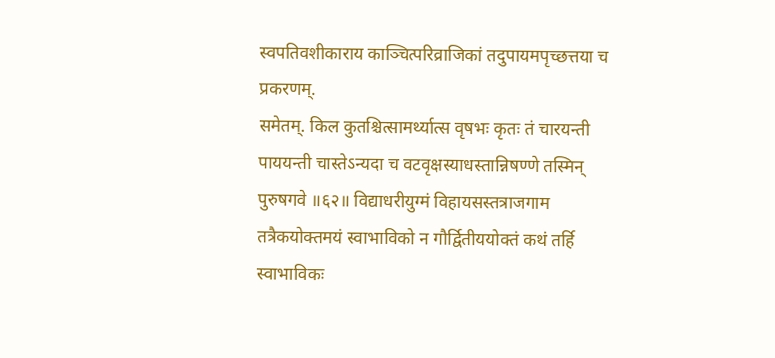स्वपतिवशीकाराय काञ्चित्परिव्राजिकां तदुपायमपृच्छत्तया च प्रकरणम्.
समेतम्. किल कुतश्चित्सामर्थ्यात्स वृषभः कृतः तं चारयन्ती पाययन्ती चास्तेऽन्यदा च वटवृक्षस्याधस्तान्निषण्णे तस्मिन् पुरुषगवे ॥६२॥ विद्याधरीयुग्मं विहायसस्तत्राजगाम तत्रैकयोक्तमयं स्वाभाविको न गौर्द्वितीययोक्तं कथं तर्हि स्वाभाविकः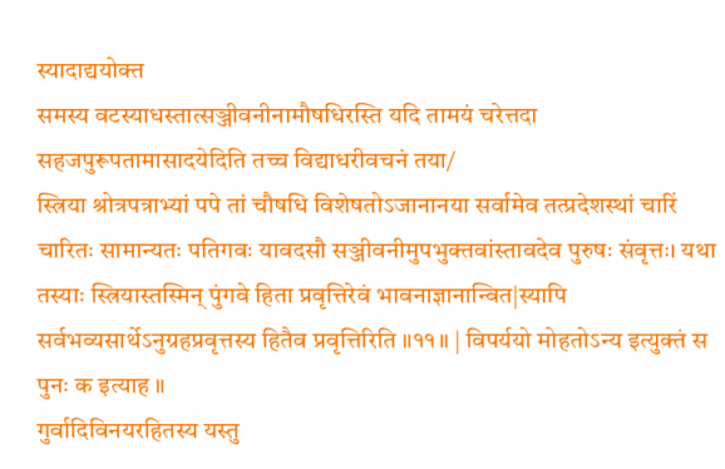स्यादाद्ययोक्त
समस्य वटस्याधस्तात्सञ्जीवनीनामौषधिरस्ति यदि तामयं चरेत्तदा सहजपुरूपतामासादयेदिति तच्च विद्याधरीवचनं तया/
स्त्रिया श्रोत्रपत्राभ्यां पपे तां चौषधि विशेषतोऽजानानया सर्वामेव तत्प्रदेशस्थां चारिं चारितः सामान्यतः पतिगवः यावदसौ सञ्जीवनीमुपभुक्तवांस्तावदेव पुरुषः संवृत्तः। यथा तस्याः स्त्रियास्तस्मिन् पुंगवे हिता प्रवृत्तिरेवं भावनाज्ञानान्वित|स्यापि सर्वभव्यसार्थेऽनुग्रहप्रवृत्तस्य हितैव प्रवृत्तिरिति ॥११॥ | विपर्ययो मोहतोऽन्य इत्युक्तं स पुनः क इत्याह ॥
गुर्वादिविनयरहितस्य यस्तु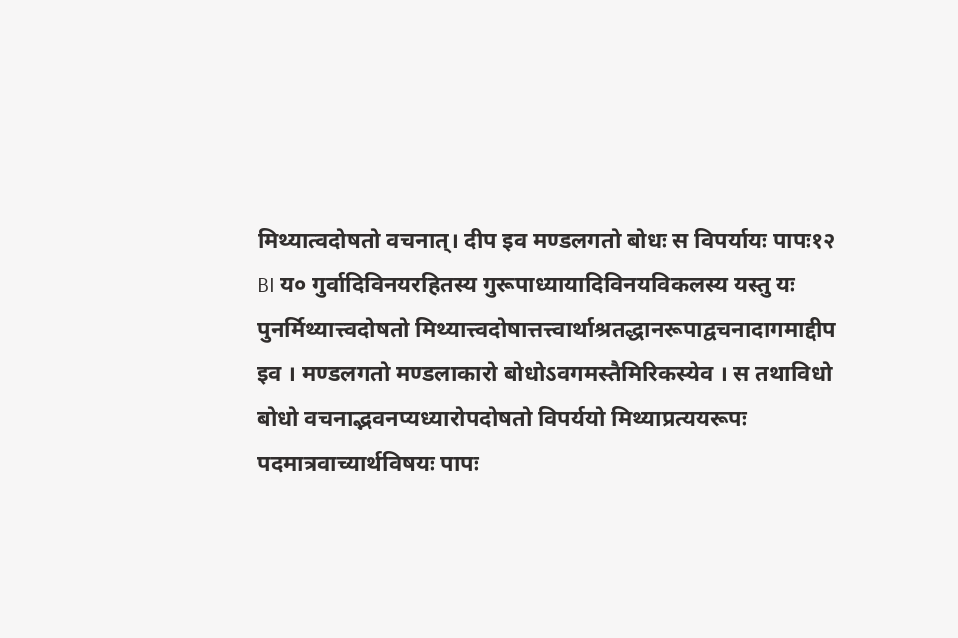मिथ्यात्वदोषतो वचनात्। दीप इव मण्डलगतो बोधः स विपर्यायः पापः१२ BI य० गुर्वादिविनयरहितस्य गुरूपाध्यायादिविनयविकलस्य यस्तु यः पुनर्मिथ्यात्त्वदोषतो मिथ्यात्त्वदोषात्तत्त्वार्थाश्रतद्धानरूपाद्वचनादागमाद्दीप इव । मण्डलगतो मण्डलाकारो बोधोऽवगमस्तैमिरिकस्येव । स तथाविधो बोधो वचनाद्भवनप्यध्यारोपदोषतो विपर्ययो मिथ्याप्रत्ययरूपः पदमात्रवाच्यार्थविषयः पापः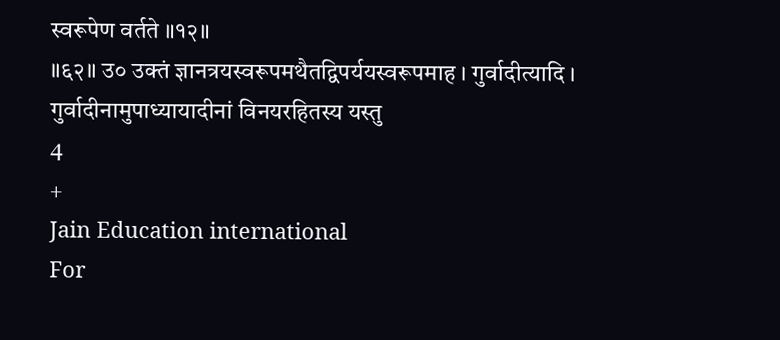स्वरूपेण वर्तते ॥१२॥
॥६२॥ उ० उक्तं ज्ञानत्रयस्वरूपमथैतद्विपर्ययस्वरूपमाह । गुर्वादीत्यादि । गुर्वादीनामुपाध्यायादीनां विनयरहितस्य यस्तु
4
+
Jain Education international
For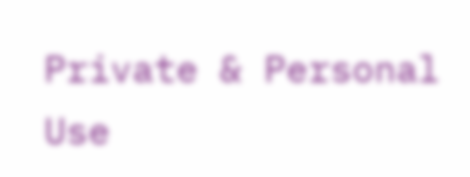Private & Personal Use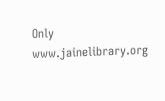Only
www.jainelibrary.org